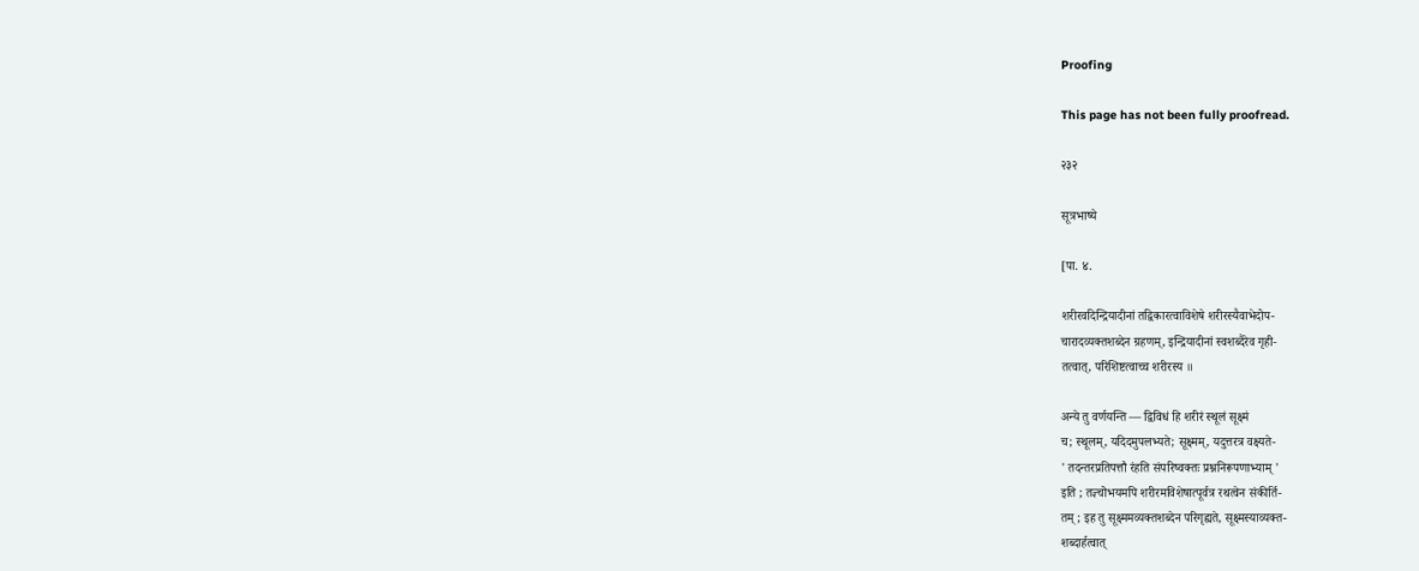Proofing

This page has not been fully proofread.

२३२

सूत्रभाष्ये

[पा. ४.

शरीरवदिन्द्रियादीनां तद्विकारत्वाविशेषे शरीरस्यैवाभेदोप-
चारादव्यक्तशब्देन ग्रहणम्, इन्द्रियादीनां स्वशब्दैरेव गृही-
तत्वात्, परिशिष्टत्वाच्च शरीरस्य ॥

अन्ये तु वर्णयन्ति — द्विविधं हि शरीरं स्थूलं सूक्ष्मं
च; स्थूलम्, यदिदमुपलभ्यते; सूक्ष्मम्, यदुत्तरत्र वक्ष्यते-
' तदन्तरप्रतिपत्तौ रंहति संपरिष्वक्तः प्रश्ननिरूपणाभ्याम् '
इति ; तज्ञ्चोभयमपि शरीरमविशेषात्पूर्वत्र रथत्वेन संकीर्ति-
तम् ; इह तु सूक्ष्ममव्यक्तशब्देन परिगृह्यते, सूक्ष्मस्याव्यक्त-
शब्दार्हत्वात्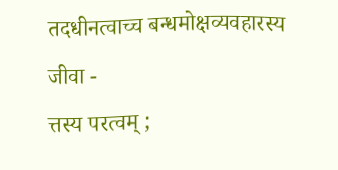तदधीनत्वाच्च बन्धमोक्षव्यवहारस्य जीवा -
त्तस्य परत्वम् ;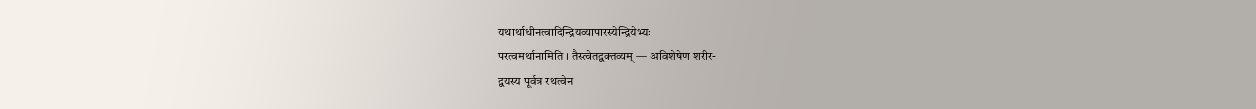यथार्थाधीनत्वादिन्द्रियव्यापारस्येन्द्रियेभ्यः
परत्वमर्थानामिति । तैस्त्वेतद्वक्तव्यम् — अविशेषेण शरीर-
द्वयस्य पूर्वत्र रथत्वेन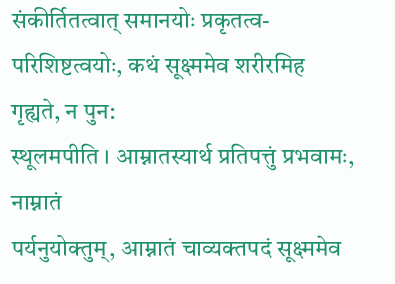संकीर्तितत्वात् समानयोः प्रकृतत्व-
परिशिष्टत्वयोः, कथं सूक्ष्ममेव शरीरमिह गृह्यते, न पुन:
स्थूलमपीति । आम्नातस्यार्थ प्रतिपत्तुं प्रभवामः, नाम्नातं
पर्यनुयोक्तुम्, आम्नातं चाव्यक्तपदं सूक्ष्ममेव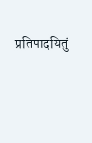प्रतिपादयितुं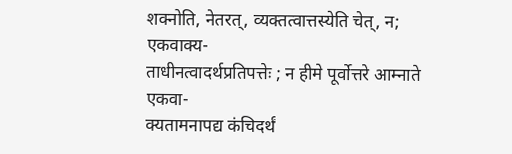शक्नोति, नेतरत्, व्यक्तत्वात्तस्येति चेत्, न; एकवाक्य-
ताधीनत्वादर्थप्रतिपत्तेः ; न हीमे पूर्वोत्तरे आम्नाते एकवा-
क्यतामनापद्य कंचिदर्थं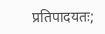प्रतिपादयतः;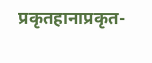प्रकृतहानाप्रकृत-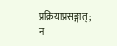प्रक्रियाप्रसङ्गात् ; न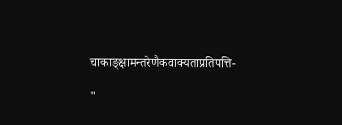चाकाङ्क्षामन्तरेणैकवाक्यताप्रतिपत्ति-

"